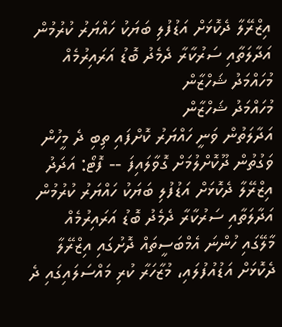އިޒްރޭލާ ދެކޮޅަށް އަޑުފުލި ބަޔަކު ހައްޔަރު ކުރުމުން އަދާލަތާއި ސަރުކާރާ ދެމެދު ބޮޑު އަރައިރުމެއް
މުހައްމަދު ޝަހްޒާން
މުހައްމަދު ޝަހްޒާން
އަދާލަތުން ވަނީ ހައްޔަރު ކޮށްފައި ތިބި ދެ މީހުން ވަގުތުން ދޫކޮށްލުމަށް ގޮވާލައިފަ -- ފޮޓޯ: އަދަދު
އިޒްރޭލާ ދެކޮޅަށް އަޑުފުލި ބަޔަކު ހައްޔަރު ކުރުމުން އަދާލަތާއި ސަރުކާރާ ދެމެދު ބޮޑު އަރައިރުމެއް
މާލޭގައި ހުންނަ އެމްބަސީތައް ދޮށުގައި އިޒްރޭލާ ދެކޮޅަށް އަޑުއުފުލައި، މުޒާހަރާ ކުރި މައްސަލައިގައި ދެ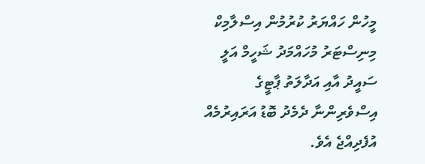މީހުން ހައްޔަރު ކުރުމުން އިސްލާމިކް މިނިސްޓަރު މުހައްމަދު ޝަހީމް އަލީ ސައީދު އާއި އަދާލަތު ޕާޓީގެ އިސްވެރިންނާ ދެމެދު ބޮޑު އަރައިރުމެއް އުފެދިއްޖެ އެވެ.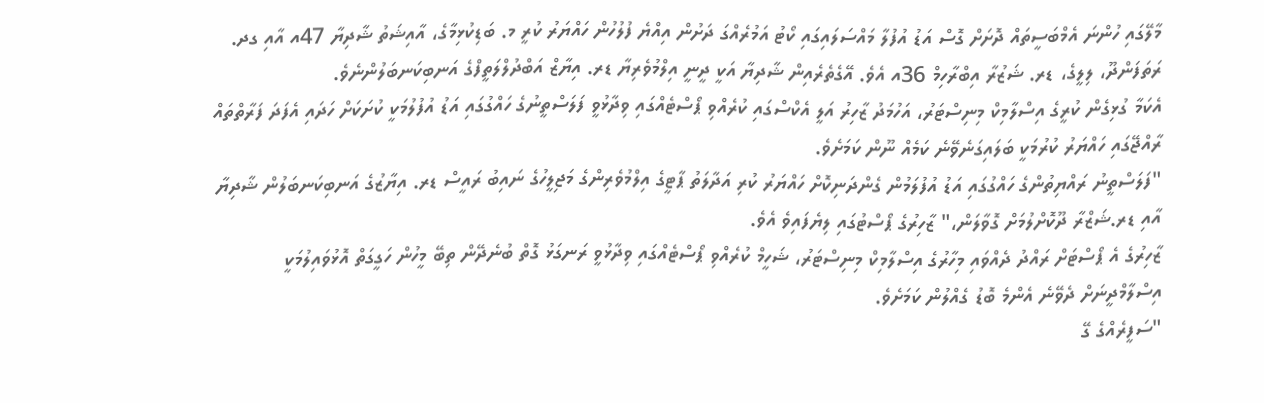މާލޭގައި ހުންނަ އެމްބަސީތައް ދޮށަށް ގޮސް އަޑު އުފުލާ މައްސަލައިގައި ކޯޓު އަމުރެއްގަ ދަށުން އިއްޔެ ފުލުހުން ހައްޔަރު ކުރީ މ. ބަޑިކުޅިމާގެ، އާއިޝަތު ޝާދިޔާ 47އ އާއި ގދ. ރަތަފަންދޫ، ލިލީގެ، ޑރ. ޝަޒުރާ އިބްރާހިމް 36އ އެވެ. އޭގެތެރެއިން ޝާދިޔާ އަކީ ދީނީ އިލްމުވެރިޔާ ޑރ. އިޔާޒް އަބްދުލްލަތީފްގެ އަނބިކަނބަލުންނެވެ.
އެކަމާ ގުޅިގެން ކުރީގެ އިސްލާމިކް މިނިސްޓަރު، އަހުމަދު ޒާހިރު އަލީ އެކްސްގައި ކުރެއްވި ޕޯސްޓެއްގައި ވިދާޅުވީ ފަލަސްތީނުގެ ހައްގުގައި އަޑު އުފުލުމަކީ ކުށަކަށް ހަދައި އެފަދަ ފަރާތްތައް ރާއްޖޭގައި ހައްޔަރު ކުރުމަކީ ބަލައިގަނެވޭނެ ކަމެއް ނޫން ކަމަށެވެ.
"ފަލަސްތީނު ރައްޔިތުންގެ ހައްގުގައި އަޑު އުފުލަމުން ގެންދަނިކޮށް ހައްޔަރު ކުރި އަދާލަތު ޕާޓީގެ އިލްމުވެރިންގެ މަޖިލީހުގެ ނައިބު ރައީސް ޑރ. އިޔާޒުގެ އަނބިކަނބަލުން ޝާދިޔާ އާއި ޑރ.ޝަޒްރާ ދޫކޮށްލުމަށް ގޮވާލަން،" ޒާހިރުގެ ޕޯސްޓުގައި ލިޔެފައިވެ އެވެ.
ޒާހިރުގެ އެ ޕޯސްޓަށް ރައްދު ދެއްވައި މިހާރުގެ އިސްލާމިކް މިނިސްޓަރު، ޝަހީމް ކުރެއްވި ޕޯސްޓެއްގައި ވިދާޅުވީ ރަނގަޅު ގޮތް ބުނެދޭން ތިބޭ މީހުން ހަގީގަތް އޮޅުވައިލުމަކީ އިސްލާމްދީނަށް ދެވޭނެ އެންމެ ބޮޑު ގެއްލުން ކަމަށެވެ.
"ސަފީރެއްގެ ގޭ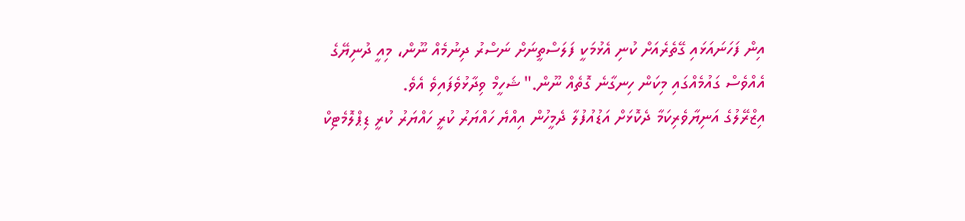އިން ފަހަނައަޅައި ގޭތެރެއަށް ކުނި އެޅުމަކީ ފަލަސްތީނަށް ނަސްރު ދިނުމެއް ނޫން، މިއީ ދުނިޔޭގެ އެއްވެސް ގައުމެއްގައި މިކަން ހިނގާނެ ގޮތެއް ނޫން." ޝަހީމް ވިދާޅުވެފައިވެ އެވެ.
އިޒްރޭލުގެ އަނިޔާވެރިކަމާ ދެކޮޅަށް އަޑުއުފުލާ ދެމީހުން އިއްޔެ ހައްޔަރު ކުރީ ހައްޔަރު ކުރީ ޑިޕްލޮމެޓިކް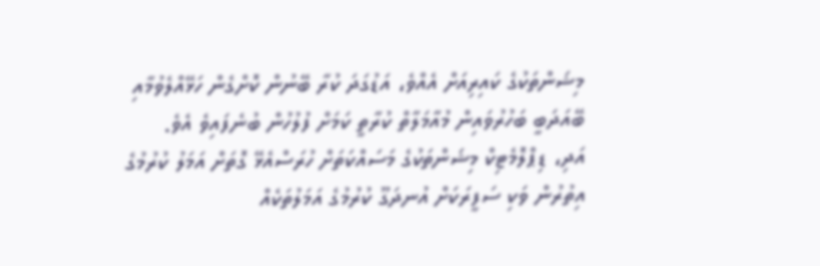މިޝަންތަކުގެ ކައިރިއަށް އެއްވެ، އަޑުގަދަ ކުރާ ބޭނުން ކޮށްގެން ހަޅޭއްލެވުމާއި ބޭއަދަބީ ބަހުރުވައިން މުއާމަލާތް ކުރާތީ ކަމަށް ފުލުހުން ބުނެފައިވެ އެވެ.
އަދި، ޑިޕްލޮމެޓިކް މިޝަންތަކުގެ މަސައްކަތަށް ހުރަސްއެޅޭ ގޮތަށް އަމަލު ކުރުމުގެ އިތުރުން ވަކި ސަފީރަކަށް އުނދަގޫ ކުރުމުގެ އަމަލުތަކެއް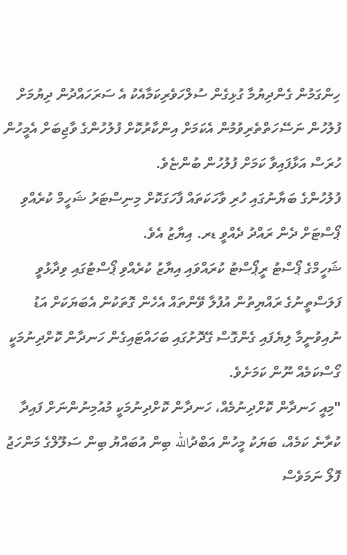ހިންގަމުން ގެންދިޔުމާ ގުޅިގެން ސުލްހަވެރިކަމާއެކު އެ ސަރަހައްދުން ދިޔުމަށް ފުލުހުން ނަސޭހަތްތެރިވުމުން އެކަމަށް އިންކާރުކޮށް ފުލުހުންގެ ވާޖިބަށް އެމީހުން ހުރަސް އަޅާފައިވާ ކަމަށް ފުލުހުން ބުންޏެވެ.
ފުލުހުންގެ ބަޔާނުގައި ހުރި ވާހަކަތައް ފާހަގަކޮށް މިނިސްޓަރު ޝަހީމް ކުރެއްވި ޕޯސްޓަށް ދެން ރައްދު ދެއްވީ ޑރ. އިޔާޒު އެވެ.
ޝަހީމްގެ ޕޯސްޓު ރީޕޯސްޓު ކުރައްވައި އިޔާޒު ކުރެއްވި ޕޯސްޓުގައި ވިދާޅުވީ ފަލަސްތީނުގެ ރައްޔިތުން އުފުލާ ވޭންތައް އެހެން ގޮތަކުން އެބަޔަކަށް އަޑު ނުއިވުނީމާ ލިޔެފައި ގެންގޮސް ގޭދޮށުގައި ބަހައްޓައިގެން ހަނދާން ކޮށްދިނުމަކީ ގޯސްކަމެއް ނޫން ކަމަށެވެ.
"މިއީ ހަނދާން ކޮށްދިނުމެއް، ހަނދާން ކޮށްދިނުމަކީ މުއުމިނުންނަށް ފައިދާ ކުރާނެ ކަމެއް، ބަޔަކު މީހުން އަބްދުالله ބިން އުބައްޔު ބިން ސަލޫލްގެ މަންހަޖު ފޮލޯ ނަމަވެސް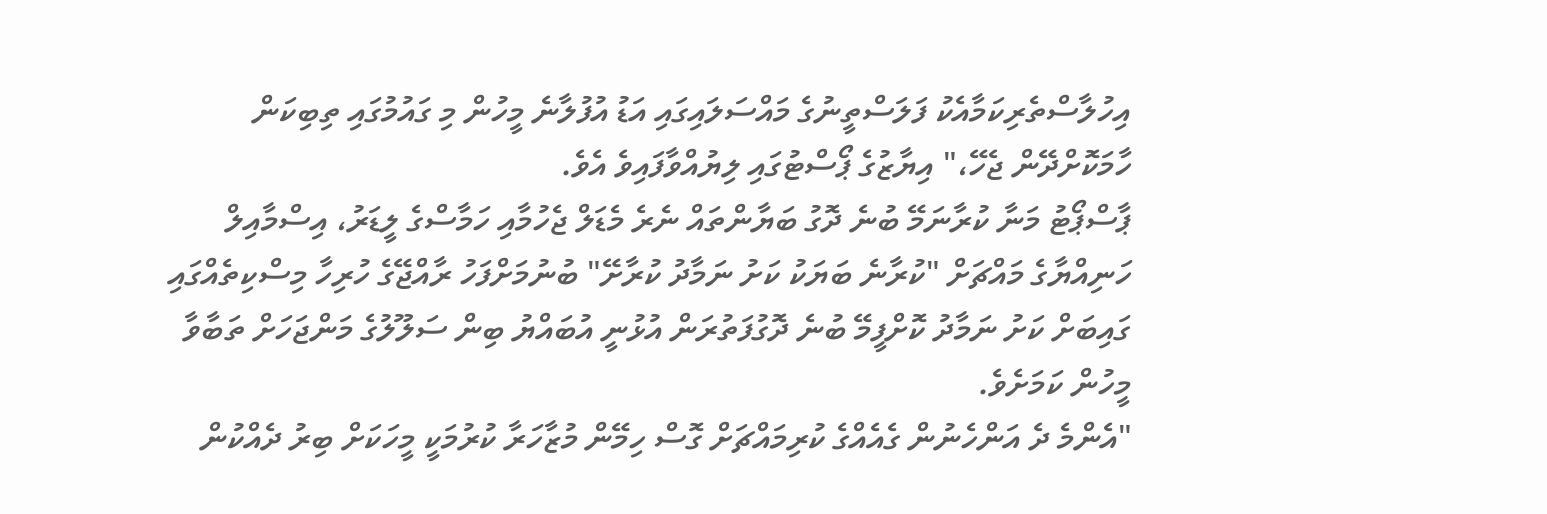އިހުލާސްތެރިކަމާއެކު ފަލަސްތީނުގެ މައްސަލައިގައި އަޑު އުފުލާނެ މީހުން މި ގައުމުގައި ތިބިކަން ހާމަކޮށްދޭން ޖެހޭ،" އިޔާޒުގެ ޕޯސްޓުގައި ލިޔުއްވާފައިވެ އެވެ.
ޕާސްޕޯޓު މަނާ ކުރާނަމޭ ބުނެ ދޮގު ބަޔާންތައް ނެރެ މެޑަލް ޖެހުމާއި ހަމާސްގެ ލީޑަރު، އިސްމާއިލް ހަނިއްޔާގެ މައްޗަށް "ކުރާނެ ބަޔަކު ކަށު ނަމާދު ކުރާށޭ" ބުނުމަށްފަހު ރާއްޖޭގެ ހުރިހާ މިސްކިތެއްގައި ގައިބަށް ކަށު ނަމާދު ކޮށްފީމޭ ބުނެ ދޮގުފަތުރަން އުޅުނީ އުބައްޔު ބިން ސަލޫލުގެ މަންޖަހަށް ތަބާވާ މީހުން ކަމަށެވެ.
"އެންމެ ދެ އަންހެނުން ގެއެއްގެ ކުރިމައްޗަށް ގޮސް ހިމޭން މުޒާހަރާ ކުރުމަކީ މީހަކަށް ބިރު ދެއްކުން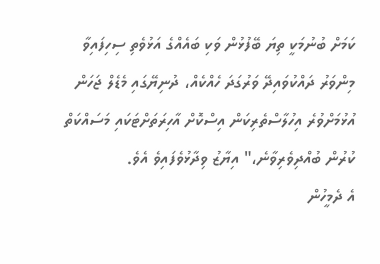ކަމަށް ބުނުމަކީ ތިޔަ ބޭފުޅުން ވަކި ބައެއްގެ އަޅުވެތި ސިހިފައިވާ މިންވަރު ދައްކުވައިދޭ ވަރުގަދަ ހެއްކެއް، ދުނިޔޭގައި މެޑެލް ޖަހަން އުޅުމަށްވުރެ އިހުލާސްތެރިކަން އިސްކޮށް އާހިރަތަށްޓަކައި މަސައްކަތް ކުރުން ބުއްދިވެރިވާނެ،" އިޔާޒު ވިދާޅުވެފައިވެ އެވެ.
އެ ދެމީހުން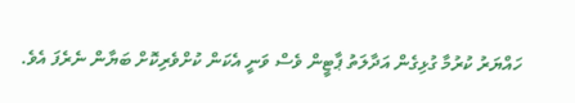ހައްޔަރު ކުރުމާ ގުޅިގެން އަދާލަތު ޕާޓީން ވެސް ވަނީ އެކަން ކުށްވެރިކޮށް ބަޔާން ނެރެފަ އެވެ.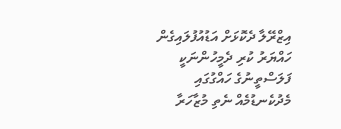އިޒްރޭލާ ދެކޮޅަށް އަޑުއުފުލައިގެން ހައްޔަރު ކުރި ދެމީހުންނަކީ ފަލަސްތީނުގެ ހައްގުގައި މެދުކެނޑުމެއް ނެތި މުޒާހަރާ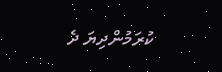ކުރަމުންދިޔަ ދެ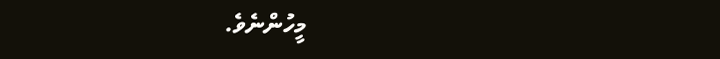މީހުންނެވެ.